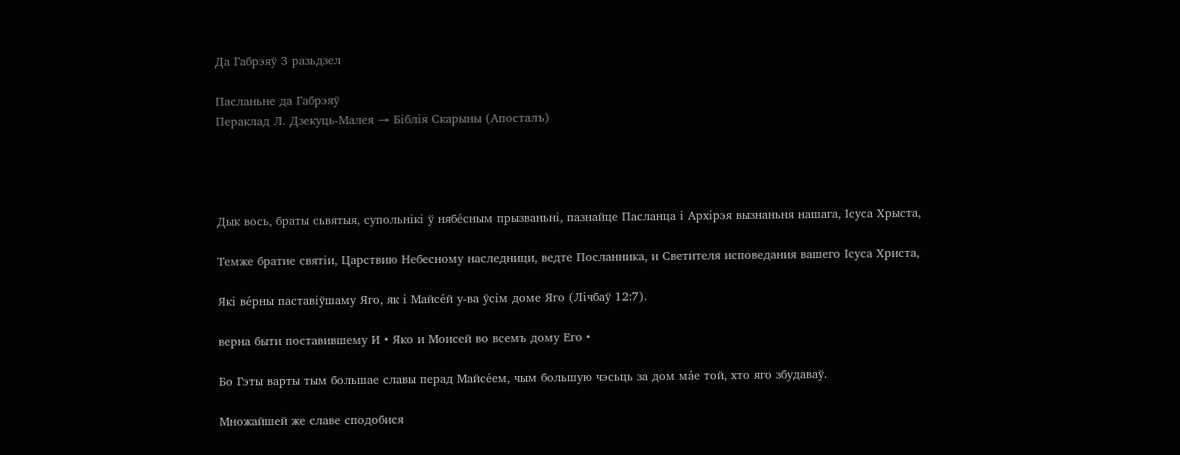Да Габрэяў 3 разьдзел

Пасланьне да Габрэяў
Пераклад Л. Дзекуць-Малея → Біблія Скарыны (Апосталъ)




Дык вось, браты сьвятыя, супольнікі ў нябе́сным прызваньні, пазнайце Пасланца і Архірэя вызнаньня нашага, Ісуса Хрыста,

Темже братие святіи, Царствию Небесному наследници, ведте Посланника, и Светителя исповедания вашего Ісуса Христа,

Які ве́рны паставіўшаму Яго, як і Майсе́й у-ва ўсім доме Яго (Лічбаў 12:7).

верна быти поставившему И • Яко и Моисей во всемъ дому Его •

Бо Гэты варты тым большае славы перад Майсе́ем, чым большую чэсьць за дом ма́е той, хто яго збудаваў.

Множайшей же славе сподобися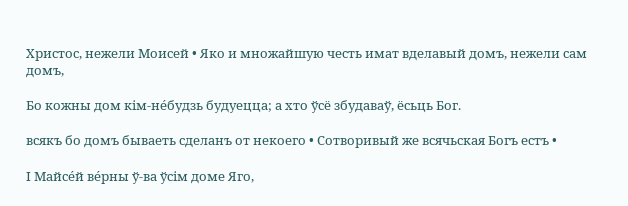Христос, нежели Моисей • Яко и множайшую честь имат вделавый домъ, нежели сам домъ,

Бо кожны дом кім-не́будзь будуецца; а хто ўсё збудаваў, ёсьць Бог.

всякъ бо домъ бываеть сделанъ от некоего • Сотворивый же всячьская Богъ естъ •

І Майсе́й ве́рны ў-ва ўсім доме Яго,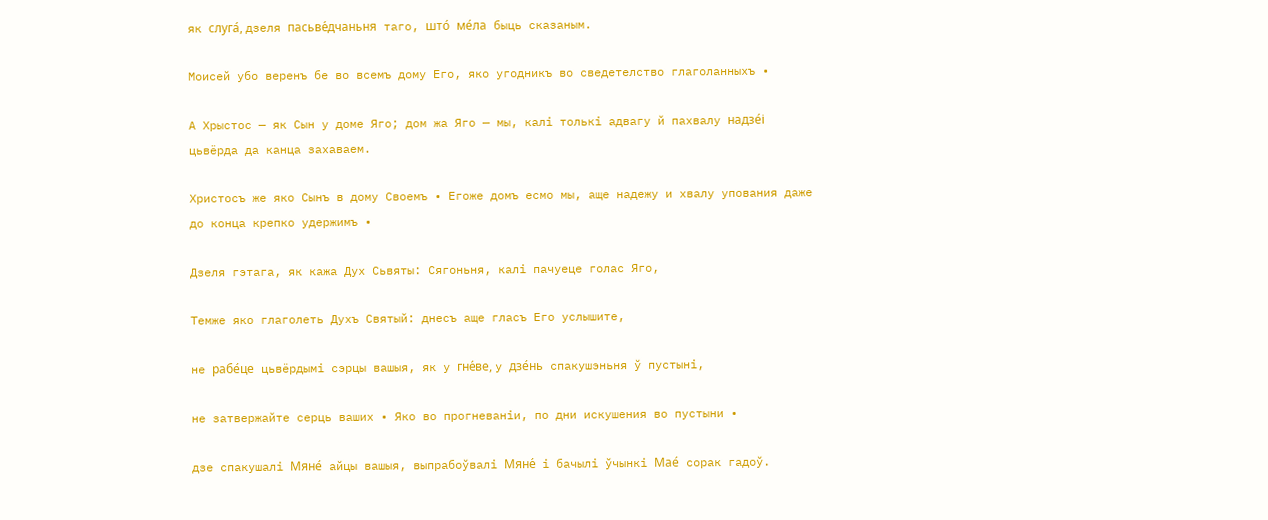як слуга́, дзеля пасьве́дчаньня таго, што́ ме́ла быць сказаным.

Моисей убо веренъ бе во всемъ дому Его, яко угодникъ во сведетелство глаголанныхъ •

А Хрыстос — як Сын у доме Яго; дом жа Яго — мы, калі толькі адвагу й пахвалу надзе́і цьвёрда да канца захаваем.

Христосъ же яко Сынъ в дому Своемъ • Егоже домъ есмо мы, аще надежу и хвалу упования даже до конца крепко удержимъ •

Дзеля гэтага, як кажа Дух Сьвяты: Сягоньня, калі пачуеце голас Яго,

Темже яко глаголеть Духъ Святый: днесъ аще гласъ Его услышите,

не рабе́це цьвёрдымі сэрцы вашыя, як у гне́ве, у дзе́нь спакушэньня ў пустыні,

не затвержайте серць ваших • Яко во прогневаніи, по дни искушения во пустыни •

дзе спакушалі Мяне́ айцы вашыя, выпрабоўвалі Мяне́ і бачылі ўчынкі Мае́ сорак гадоў.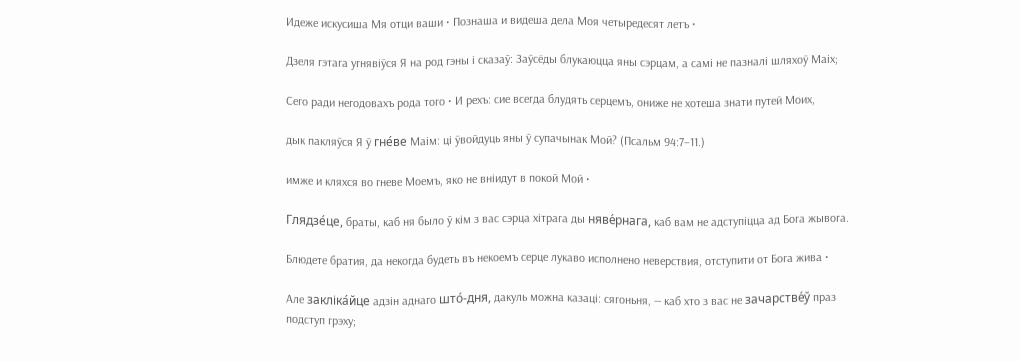Идеже искусиша Мя отци ваши • Познаша и видеша дела Моя четыредесят летъ •

Дзеля гэтага угнявіўся Я на род гэны і сказаў: Заўсёды блукаюцца яны сэрцам, а самі не пазналі шляхоў Маіх;

Сего ради негодовахъ рода того • И рехъ: сие всегда блудять серцемъ, ониже не хотеша знати путей Моих,

дык пакляўся Я ў гне́ве Маім: ці ўвойдуць яны ў супачынак Мой? (Псальм 94:7−11.)

имже и кляхся во гневе Моемъ, яко не вніидут в покой Мой •

Глядзе́це, браты, каб ня было ў кім з вас сэрца хітрага ды няве́рнага, каб вам не адступіцца ад Бога жывога.

Блюдете братия, да некогда будеть въ некоемъ серце лукаво исполнено неверствия, отступити от Бога жива •

Але закліка́йце адзін аднаго што́-дня, дакуль можна казаці: сягоньня, — каб хто з вас не зачарстве́ў праз подступ грэху;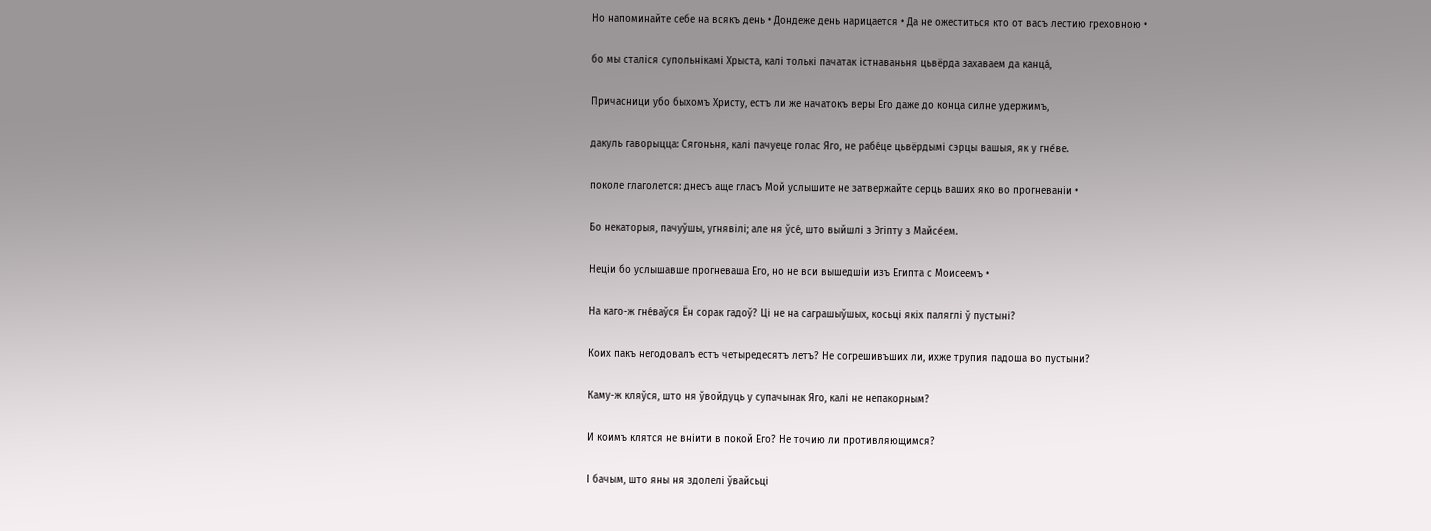Но напоминайте себе на всякъ день • Дондеже день нарицается • Да не ожеститься кто от васъ лестию греховною •

бо мы сталіся супольнікамі Хрыста, калі толькі пачатак істнаваньня цьвёрда захаваем да канца́,

Причасници убо быхомъ Христу, естъ ли же начатокъ веры Его даже до конца силне удержимъ,

дакуль гаворыцца: Сягоньня, калі пачуеце голас Яго, не рабе́це цьвёрдымі сэрцы вашыя, як у гне́ве.

поколе глаголется: днесъ аще гласъ Мой услышите не затвержайте серць ваших яко во прогневаніи •

Бо некаторыя, пачуўшы, угнявілі; але ня ўсе́, што выйшлі з Эгіпту з Майсе́ем.

Неціи бо услышавше прогневаша Его, но не вси вышедшіи изъ Египта с Моисеемъ •

На каго-ж гне́ваўся Ён сорак гадоў? Ці не на саграшыўшых, косьці якіх паляглі ў пустыні?

Коих пакъ негодовалъ естъ четыредесятъ летъ? Не согрешивъших ли, ихже трупия падоша во пустыни?

Каму-ж кляўся, што ня ўвойдуць у супачынак Яго, калі не непакорным?

И коимъ клятся не вніити в покой Его? Не точию ли противляющимся?

І бачым, што яны ня здолелі ўвайсьці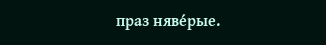праз няве́рые.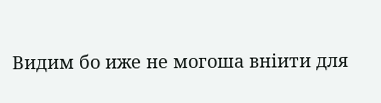Видим бо иже не могоша вніити для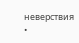неверствия •